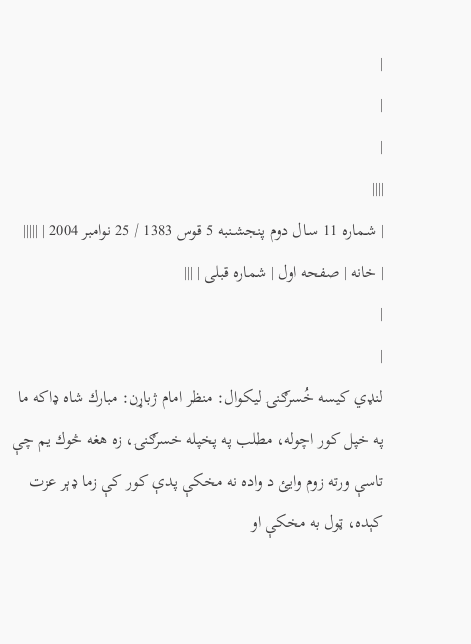|
|
|
||||
| شـماره 11 سـال دوم پنجشـنبه 5 قوس 1383 / 25 نوامبر 2004 | |||||
| خانه | صفحه اول | شماره قبلی | |||
|
|
لنډي کيسه خُسرګنۍ ليكوال: منظر امام ژباړن: مبارك شاه ډاكه ما په خپل كور اچوله، مطلب په پخپله خسرګنۍ، زه هغه څوك يم چې تاسې ورته زوم وايئ د واده نه مخكې پدې كور كې زما ډېر عزت كېده، ټول به مخكې او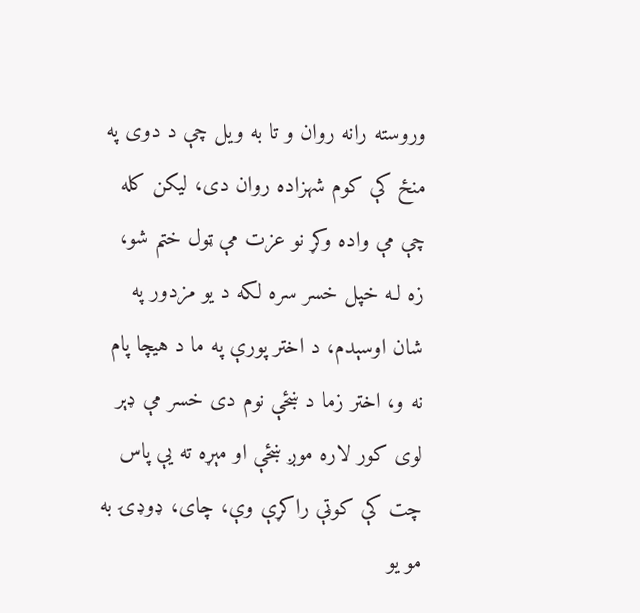وروسته رانه روان و تا به ويل چې د دوى په منځ كې كوم شهزاده روان دى، ليكن كله چې مې واده وكړ نو عزت مې ټول ختم شو، زه لـه خپل خسر سره لكه د يو مزدور په شان اوسېدم، د اختر پورې په ما د هيچا پام نه و، اختر زما د ښځې نوم دى خسر مې ډېر لوى كور لاره موږ ښځې او مېړه ته يې پاس چت كې كوټې راكړې وې، چاى، ډوډۍ به مو يو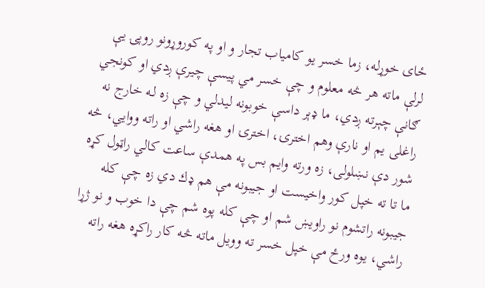ځاى خوړله، زما خسر يو كامياب تجار و او په كوروړونو روپۍ يې لرلې ماته هر څه معلوم و چې خسر مي پيسې چيرې ږدي او كونجي ګانې چېرته ږدي، ما ډېر داسې خوبونه ليدلي و چې زه لـه خارج نه راغلى يم او نارې وهم اخترۍ، اخترۍ او هغه راشي او راته ووايي، څه شور دې نښلولى، زه ورته وايم بس په همدې ساعت كالي راټول كړه ما تا ته خپل كور واخيست او جيبونه مې هم ډك دي زه چې كله جيبونه راتشوم نو راويښ شم او چې كله پوه شم چې دا خوب و نو ژړا راشي، يوه ورځ مې خپل خسر ته وويل ماته څه كار راكړه هغه راته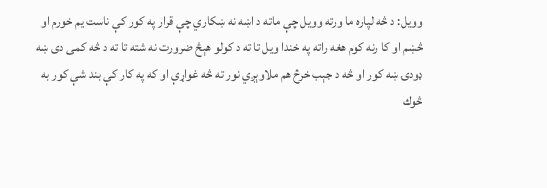وويل: د څه لپاره ما ورته وويل چې ماته د اښه نه ښكاري چې قرار په كور كې ناست يم خورم او څښم او كا رنه كوم هغه راته په خندا ويل تا ته د كولو هېڅ ضرورت نه شته تا ته د څه كمى دى ښه ډودۍ ښه كور او څه د جېب خرڅ هم ملاوېږي نور ته څه غواړې او كه په كار كې بند شې كور به څوك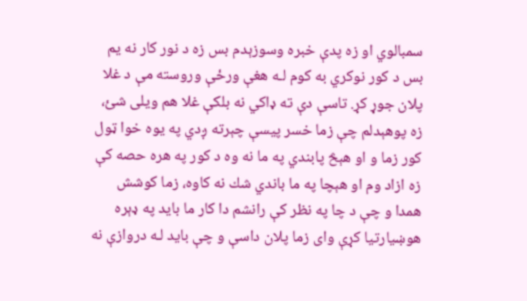سمبالوي او زه پدې خبره وسوزېدم بس زه د نور كار نه يم بس د كور نوكري به كوم لـه هغې ورځې وروسته مې د غلا پلان جوړ كړ. تاسې دې ته ډاكي نه بلكې غلا هم ويلى شئ، زه پوهېدلم چې زما خسر پيسې چېرته ږدي په يوه خوا ټول كور زما و او هېڅ پابندي په ما نه وه د كور په هره حصه كې زه ازاد وم او هېچا په ما باندي شك نه كاوه، زما كوشش همدا و چې د چا په نظر كې رانشم دا كار ما بايد په ډېره هوښيارتيا كړې واى زما پلان داسې و چې بايد لـه دروازې نه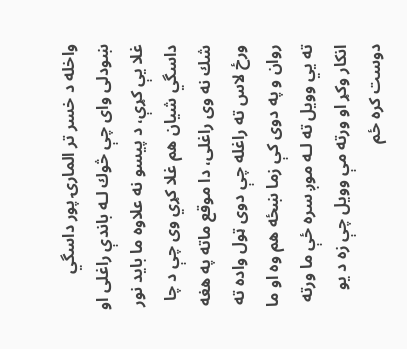واخله د خسر تر المارۍ پور داسگي ښودلى واى چې څوك لـه باندې راغلى او غلا يې كړې، د پيسو نه علاوه ما بايد نور داسگي شيان هم غلا كړي وى چې د چا شك نه وى راغلى، دا موقع ماته په هغه ورځ لاس ته راغله چې دوى ټول واده ته روان و په دوى كې زما ښځه هم وه او ما ته يي وويل ته لـه موږ سره ځې ما ورته انكار وكړ او ورته مې وويل چې زه د يو دوست كره ځم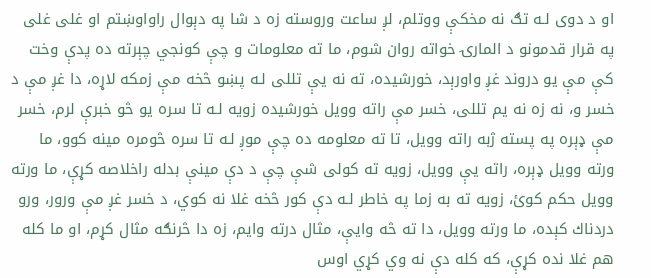او د دوى لـه تګ نه مخكې ووتلم، لږ ساعت وروسته زه د شا په دېوال راواوښتم او غلى غلى په قرار قدمونو د المارۍ خواته روان شوم، ما ته معلومات و چې كونجي چېرته ده پدې وخت كې مې يو دروند غږ واورېد، خورشيده، ته نه يې تللى لـه پښو څخه مې زمكه لاړه، دا غږ مې د خسر و، نه زه نه يم تللى، خسر مې راته وويل خورشيده زويه لـه تا سره يو څو خبرې لرم، خسر مې ډېره په پسته ژبه راته وويل، تا ته معلومه ده چې موږ لـه تا سره څومره مينه كوو، ما ورته وويل ډېره، راته يې وويل، زويه ته كولى شې چې د دې مينې بدله راخلاصه كړې، ما ورته وويل حكم كوئ، زويه ته به زما په خاطر لـه دې كور څخه غلا نه كوي، د خسر غږ مې ورور، ورو دردناك كېده، ما ورته وويل، دا ته څه وايې، مثال درته وايم، زه دا څرنګه مثال كړم، او ما كله هم غلا نده كړې، كه كله دې نه وي كړي اوس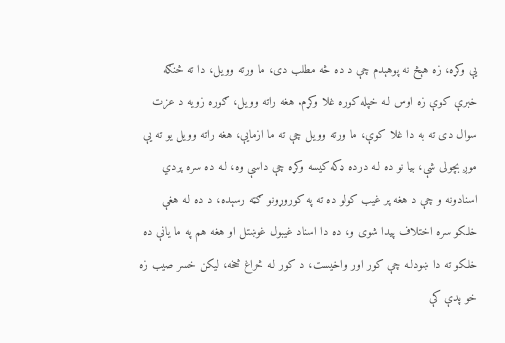يې وكړه، زه هېڅ نه پوهېدم چې د ده څه مطلب دى، ما ورته وويل، دا ته څنګه خبرې كوې زه اوس لـه خپله كوره غلا وكړم. هغه راته وويل، ګوره زويه د عزت سوال دى ته به دا غلا كوې، ما ورته وويل چې ته ما ازمايې، هغه راته وويل يو ته يې موږ بچولى شې، بيا نو ده لـه درده ډكه كيسه وكړه چې داسې وه، لـه ده سره پردي اسنادونه و چې د هغه پر غيب كولو ده ته په كوروړونو ګټه رسېده، د ده لـه هغې خلكو سره اختلاف پيدا شوى و، ده دا اسناد غيبول غوښتل او هغه هم په ما يانې ده خلكو ته دا ښودلـه چې كور اور واخيست، د كور لـه څراغ څخه، ليكن خسر صيب زه خو پدې كې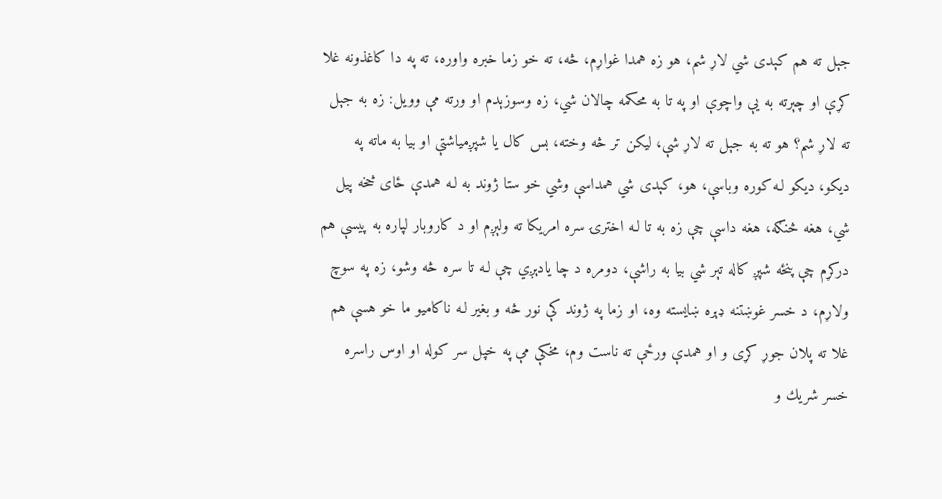جېل ته هم كېدى شي لاړ شم، هو زه همدا غواړم، څه، ته خو زما خبره واوره، ته په دا كاغذونه غلا كړې او چېرته به يې واچوې او په تا به محكمه چالان شي، زه وسوزېدم او ورته مې وويل: زه به جېل ته لاړ شم؟ هو ته به جېل ته لاړ شې، ليكن تر څه وخته، بس كال يا شپږمياشتې او بيا به ماته په ديكو، ديكو لـه كوره وباسې، هو، كېدى شي همداسې وشي خو ستا ژوند به لـه همدې ځاى څخه پيل شي، هغه څنګه، هغه داسې چې زه به تا لـه اخترۍ سره امريكا ته ولېږم او د كاروبار لپاره به پيسې هم دركړم چې پنځه شپږ كاله تېر شي بيا به راشې، دومره د چا يادېږي چې لـه تا سره څه وشو، زه په سوچ ولاړم، د خسر غوښتنه ډېره ښايسته وه، او زما په ژوند كې نور څه و بغير لـه ناكاميو ما خو هسې هم غلا ته پلان جوړ كړى و او همدې ورځې ته ناست وم، مخكې مې په خپل سر كوله او اوس راسره خسر شريك و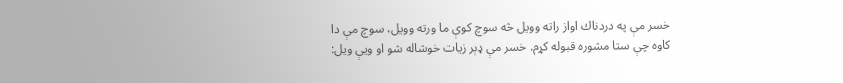خسر مې په دردناك اواز راته وويل څه سوچ كوې ما ورته وويل، سوچ مې دا كاوه چې ستا مشوره قبوله كړم. خسر مې ډېر زيات خوشاله شو او ويې ويل: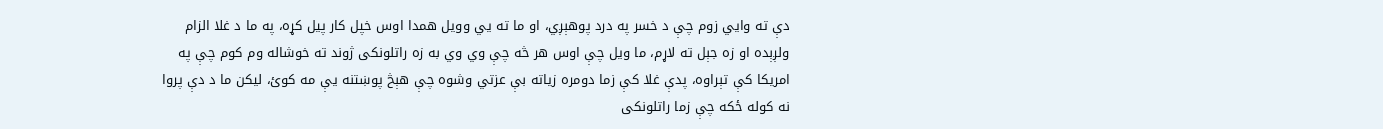دې ته وايي زوم چې د خسر په درد پوهېږي، او ما ته يي وويل همدا اوس خپل كار پيل كړه، په ما د غلا الزام ولږېده او زه جېل ته لاړم، ما ويل چې اوس هر څه چې وي وي به زه راتلونكى ژوند ته خوشاله وم كوم چې په امريكا كې تېراوه، پدې غلا كې زما دومره زياته بې عزتي وشوه چې هېڅ پوښتنه يې مه كوئ، ليكن ما د دې پروا نه كوله ځكه چې زما راتلونكى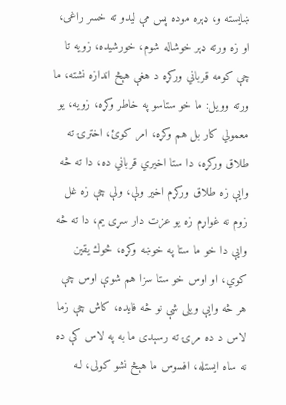ښايسته و، ډېره موده پس مې ليدو ته خسر راغى، او زه ورته ډېر خوشاله شوم، خورشيده، زويه تا چې كومه قرباني وركړه د هغې هېڅ اندازه نشته، ما ورته وويل: ما خو ستاسو په خاطر وكړه، زويه، يو معمولي كار بل هم وكړه، امر كوئ، اخترۍ ته طلاق وركړه، دا ستا اخيري قرباني ده، دا ته څه وايې زه طلاق وركړم اخير ولې، ولې چې زه غل زوم نه غواړم زه يو عزت دار سړى يم، دا ته څه وايې دا خو ما ستا په خوښه وكړه، څوك يقين كوي، او اوس خو ستا سزا هم شوې اوس چې هر څه وايې ويلى شې نو څه فايده، كاش چې زما لاس د ده مرۍ ته رسېدى ما به په لاس كې ده نه ساه ايستله، افسوس ما هېڅ نشو كولى، لـه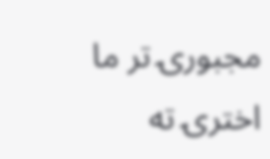مجبورۍ تر ما اخترۍ ته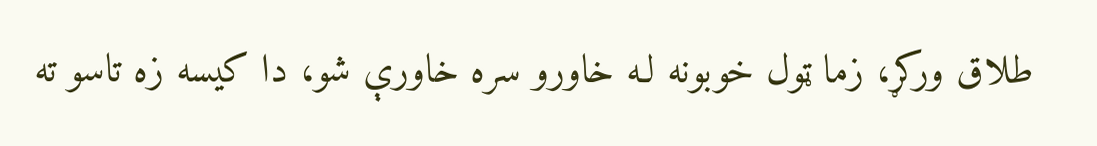طلاق وركړ، زما ټول خوبونه لـه خاورو سره خاورې شو، دا كيسه زه تاسو ته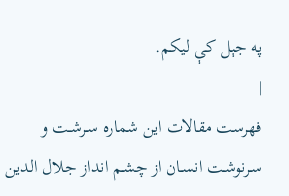په جېل كې ليكم.
|
فهرست مقالات این شماره سـرشـت و سـرنوشـت انسـان از چشـم انداز جلال الدین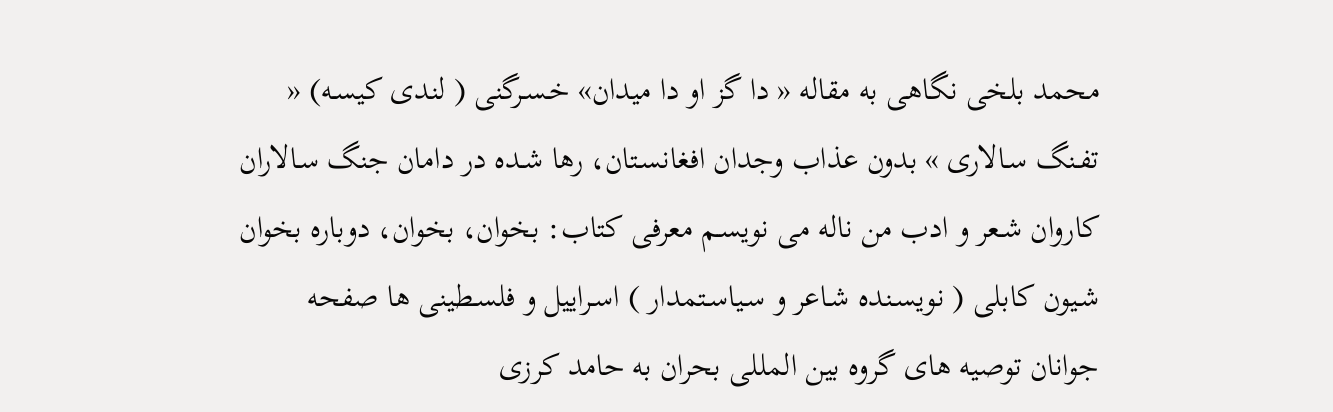محمد بلخی نگاهی به مقاله « دا گز او دا میدان» خـسـرگنی ( لندی کیسـه) « تفـنگ سـالاری » بدون عذاب وجدان افغانسـتان، رها شـده در دامان جنگ سـالاران کاروان شـعر و ادب من ناله می نویسـم معرفی کتاب: بخوان، بخوان، دوباره بخوان شـیون کابلی ( نویسـنده شـاعر و سـیاسـتمدار ) اسـراییل و فلسـطینی ها صفحه جوانان توصیه های گروه بین المللی بحران به حامد کرزی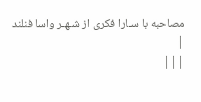مصاحبه با سـارا فکری از شـهـر واسا فنلند
|
|||